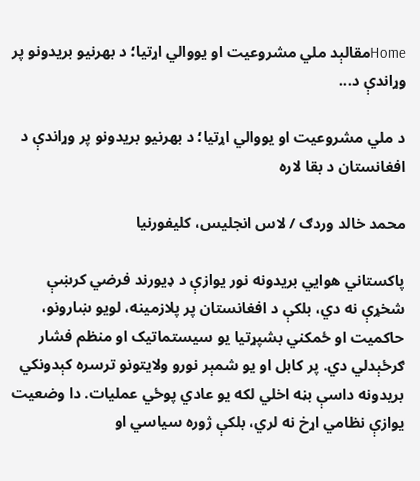Homeمقالېد ملي مشروعیت او یووالي اړتیا؛ د بهرنیو بریدونو پر وړاندې د...

د ملي مشروعیت او یووالي اړتیا؛ د بهرنیو بریدونو پر وړاندې د افغانستان د بقا لاره

محمد خالد وردګ / لاس انجلیس، کلیفورنیا

پاکستاني هوايي بریدونه نور یوازې د ډیورند فرضي کرښې شخړې نه دي، بلکې د افغانستان پر پلازمینه، لویو ښارونو، حاکمیت او ځمکني بشپړتیا یو سیستماتیک او منظم فشار ګرځېدلي دي. پر کابل او یو شمېر نورو ولایتونو ترسره کېدونکي بریدونه داسې بڼه اخلي لکه یو عادي پوځي عملیات. دا وضعیت یوازې نظامي اړخ نه لري، بلکې ژوره سیاسي او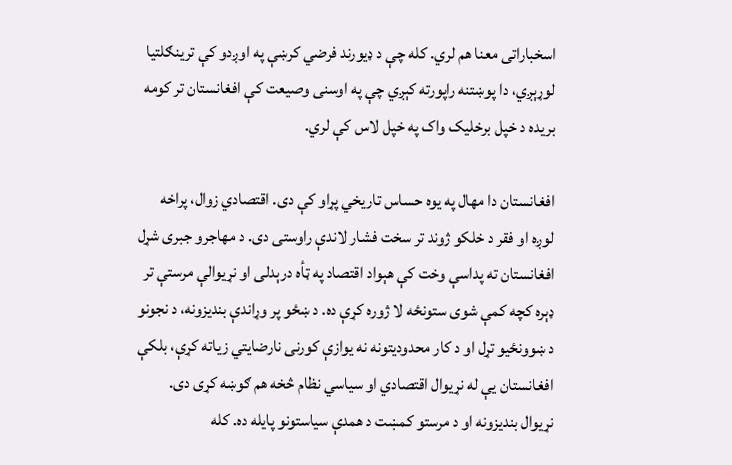اسخباراتی معنا هم لري. کله چې د ډیورند فرضي کرښې په اوږدو کې ترینګلتیا لوړېږي، دا پوښتنه راپورته کېږي چې په اوسنی وصیعت کې افغانستان تر کومه بریده د خپل برخلیک واک په خپل لاس کې لري.

افغانستان دا مهال په یوه حساس تاریخي پړاو کې دی. اقتصادي زوال، پراخه لوږه او فقر د خلکو ژوند تر سخت فشار لاندې راوستی دی. د مهاجرو جبری شړل افغانستان ته پداسې وخت کې هېواد اقتصاد په ټأه درېدلی او نړیوالې مرستې تر ډېره کچه کمې شوی ستونځه لا ژوره کړې ده. د ښځو پر وړاندې بندیزونه، د نجونو د ښوونځیو تړل او د کار محدودیتونه نه یوازې کورنی نارضایتي زیاته کړې، بلکې افغانستان یې له نړیوال اقتصادي او سیاسي نظام څخه هم ګوښه کړی دی. نړیوال بندیزونه او د مرستو کمښت د همدې سیاستونو پایله ده. کله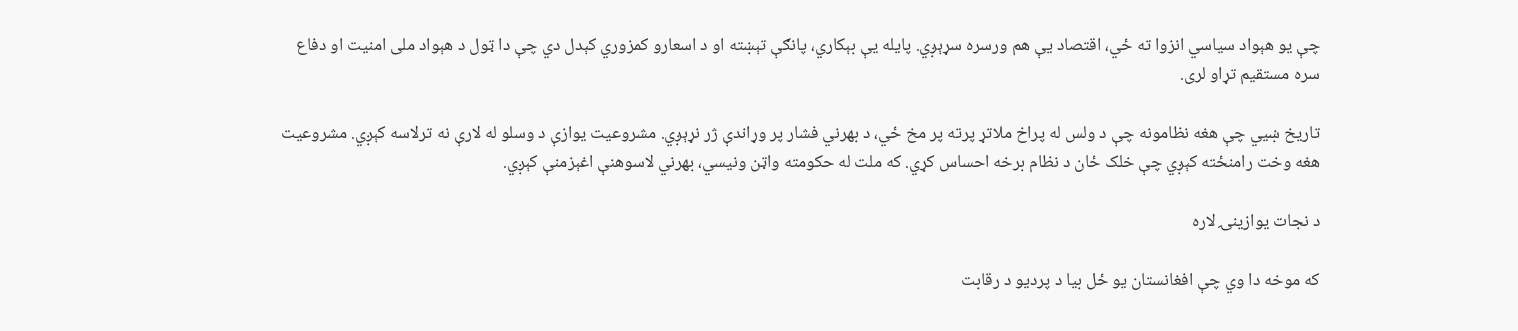چې یو هېواد سیاسي انزوا ته ځي، اقتصاد یې هم ورسره سړېږي. پایله یې بېکاري، پانګې تېښته او د اسعارو کمزوري کېدل دي چې دا ټول د هېواد ملی امنیت او دفاع سره مستقیم تړاو لری.

تاریخ ښيي چې هغه نظامونه چې د ولس له پراخ ملاتړ پرته پر مخ ځي، د بهرني فشار پر وړاندې ژر نړېږي. مشروعیت یوازې د وسلو له لارې نه ترلاسه کېږي. مشروعیت هغه وخت رامنځته کېږي چې خلک ځان د نظام برخه احساس کړي. که ملت له حکومته واټن ونیسي، بهرني لاسوهنې اغېزمنې کېږي.

د نجات یوازینۍ لاره

که موخه دا وي چې افغانستان یو ځل بیا د پردیو د رقابت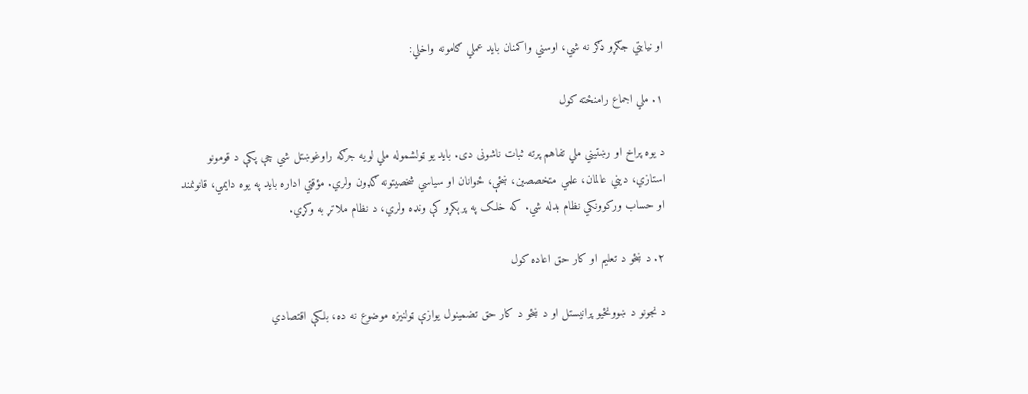او نیابتي جګړو ډګر نه شي، اوسني واکمنان باید عملي ګامونه واخلي:

۱. ملي اجماع رامنځته کول

د یوه پراخ او رښتیني ملي تفاهم پرته ثبات ناشونی دی. باید یو ټولشموله ملي لویه جرګه راوغوښتل شي چې پکې د قومونو استازي، دیني عالمان، علمي متخصصین، ښځې، ځوانان او سیاسي شخصیتونه ګډون ولري. مؤقتي اداره باید په یوه دایمي، قانونمند او حساب ورکوونکي نظام بدله شي. که خلک په پرېکړو کې ونډه ولري، د نظام ملاتړ به وکړي.

۲. د ښځو د تعلیم او کار حق اعاده کول

د نجونو د ښوونځیو پرانیستل او د ښځو د کار حق تضمینول یوازې ټولنیزه موضوع نه ده، بلکې اقتصادي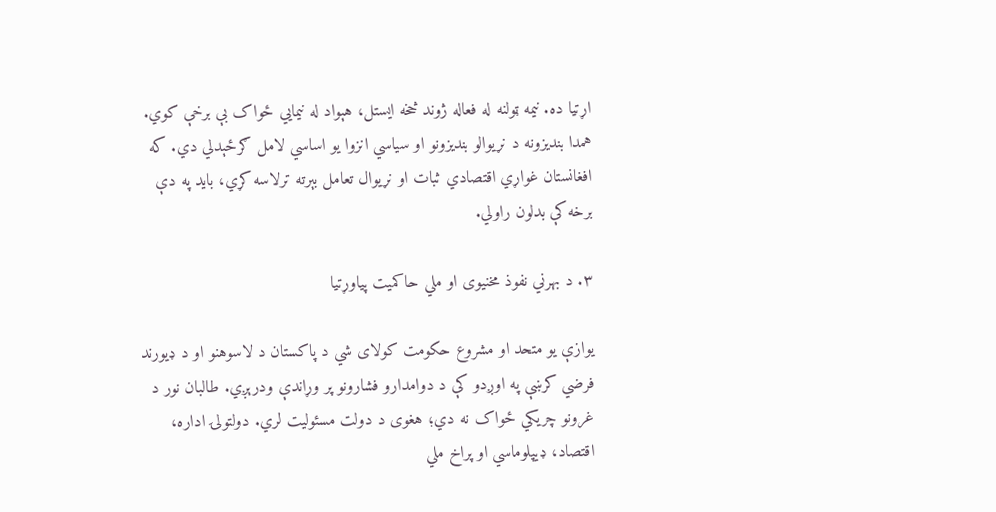اړتیا ده. نیمه ټولنه له فعاله ژوند څخه ایستل، هېواد له نیمایي ځواک بې برخې کوي. همدا بندیزونه د نړیوالو بندیزونو او سیاسي انزوا یو اساسي لامل ګرځېدلي دي. که افغانستان غواړي اقتصادي ثبات او نړیوال تعامل بېرته ترلاسه کړي، باید په دې برخه کې بدلون راولي.

۳. د بهرني نفوذ مخنیوی او ملي حاکمیت پیاوړتیا

یوازې یو متحد او مشروع حکومت کولای شي د پاکستان د لاسوهنو او د ډیورند فرضي کرښې په اوږدو کې د دوامدارو فشارونو پر وړاندې ودرېږي. طالبان نور د غرونو چریکي ځواک نه دي؛ هغوی د دولت مسئولیت لري. دولتولۍ اداره، اقتصاد، ډیپلوماسي او پراخ ملي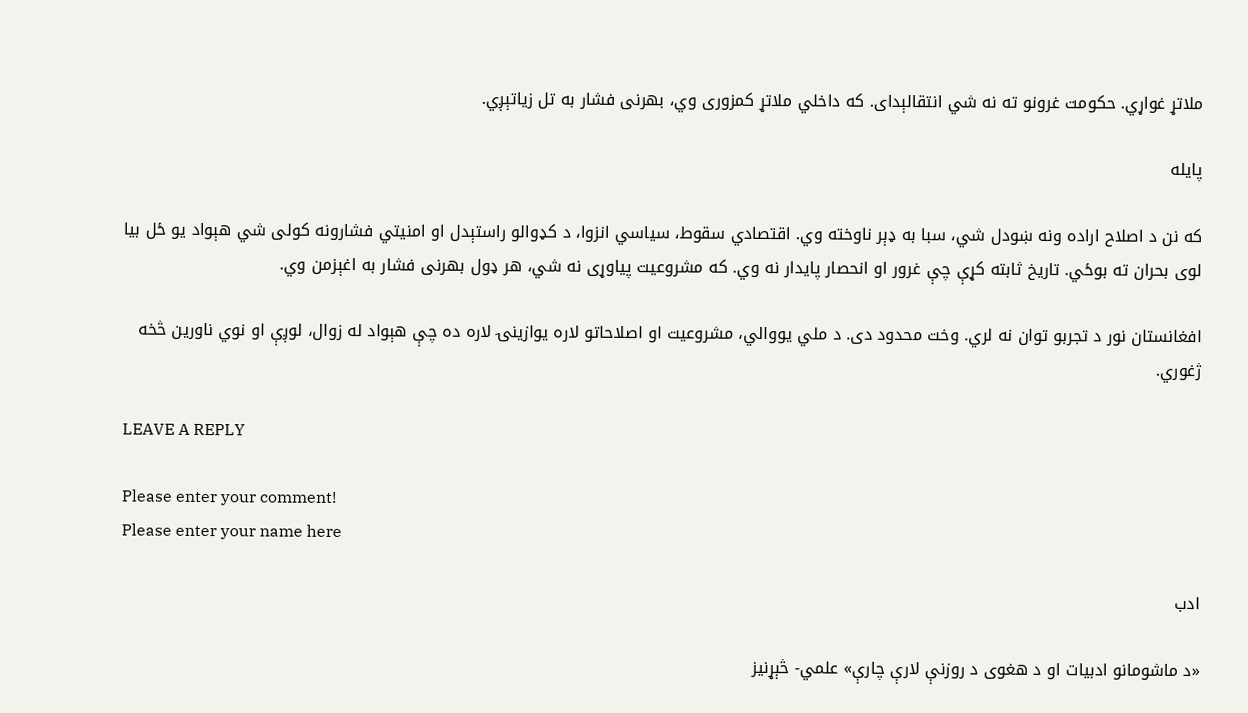ملاتړ غواړي. حکومت غرونو ته نه شي انتقالېدای. که داخلي ملاتړ کمزوری وي، بهرنی فشار به تل زیاتېږي.

پایله

که نن د اصلاح اراده ونه ښودل شي، سبا به ډېر ناوخته وي. اقتصادي سقوط، سیاسي انزوا، د کډوالو راستېدل او امنیتي فشارونه کولی شي هېواد یو ځل بیا لوی بحران ته بوځي. تاریخ ثابته کړې چې غرور او انحصار پایدار نه وي. که مشروعیت پیاوړی نه شي، هر ډول بهرنی فشار به اغېزمن وي.

افغانستان نور د تجربو توان نه لري. وخت محدود دی. د ملي یووالي، مشروعیت او اصلاحاتو لاره یوازینۍ لاره ده چې هېواد له زوال، لوږې او نوي ناورین څخه ژغوري.

LEAVE A REPLY

Please enter your comment!
Please enter your name here

ادب

«د ماشومانو ادبیات او د هغوی د روزنې لارې چارې» علمي- څېړنيز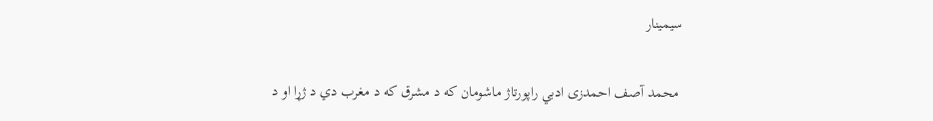سیمینار

 محمد آصف احمدزی ادبي راپورتاژ ماشومان که د مشرق که د مغرب دي د ژړا او د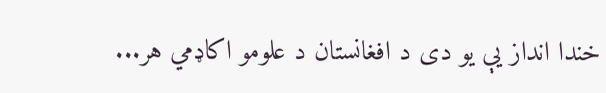خندا انداز یې يو دی د افغانستان د علومو اکاډمي هر...